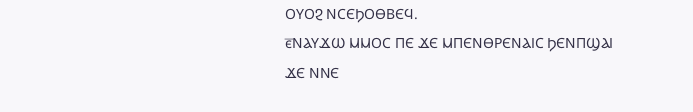ⲞⲨⲞϨ ⲚⲤⲈϦⲞⲐⲂⲈϤ.
ⲉ̅ⲚⲀⲨϪⲰ ⲘⲘⲞⲤ ⲠⲈ ϪⲈ ⲘⲠⲈⲚⲐⲢⲈⲚⲀⲒⲤ ϦⲈⲚⲠϢⲀⲒ ϪⲈ ⲚⲚⲈ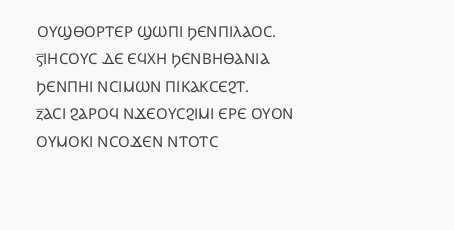ⲞⲨϢⲐⲞⲢⲦⲈⲢ ϢⲰⲠⲒ ϦⲈⲚⲠⲒⲖⲀⲞⲤ.
ⲋ̅ⲒⲎⲤⲞⲨⲤ ⲆⲈ ⲈϤⲬⲎ ϦⲈⲚⲂⲎⲐⲀⲚⲒⲀ ϦⲈⲚⲠⲎⲒ ⲚⲤⲒⲘⲰⲚ ⲠⲒⲔⲀⲔⲤⲈϨⲦ.
ⲍ̅ⲀⲤⲒ ϨⲀⲢⲞϤ ⲚϪⲈⲞⲨⲤϨⲒⲘⲒ ⲈⲢⲈ ⲞⲨⲞⲚ ⲞⲨⲘⲞⲔⲒ ⲚⲤⲞϪⲈⲚ ⲚⲦⲞⲦⲤ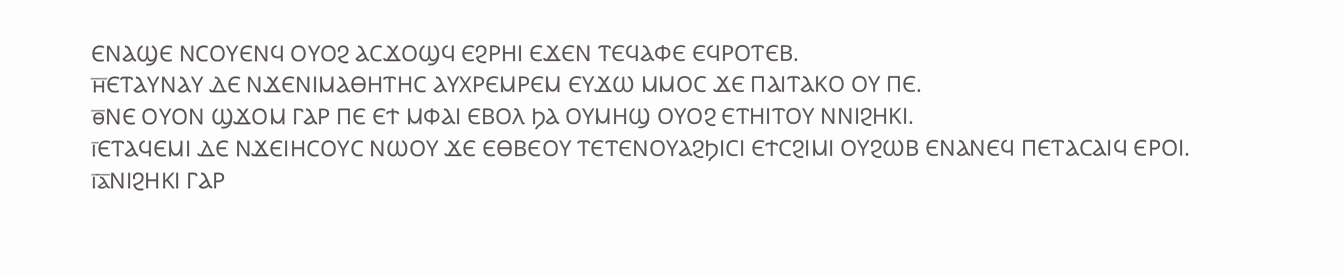ⲈⲚⲀϢⲈ ⲚⲤⲞⲨⲈⲚϤ ⲞⲨⲞϨ ⲀⲤϪⲞϢϤ ⲈϨⲢⲎⲒ ⲈϪⲈⲚ ⲦⲈϤⲀⲪⲈ ⲈϤⲢⲞⲦⲈⲂ.
ⲏ̅ⲈⲦⲀⲨⲚⲀⲨ ⲆⲈ ⲚϪⲈⲚⲒⲘⲀⲐⲎⲦⲎⲤ ⲀⲨⲬⲢⲈⲘⲢⲈⲘ ⲈⲨϪⲰ ⲘⲘⲞⲤ ϪⲈ ⲠⲀⲒⲦⲀⲔⲞ ⲞⲨ ⲠⲈ.
ⲑ̅ⲚⲈ ⲞⲨⲞⲚ ϢϪⲞⲘ ⲄⲀⲢ ⲠⲈ ⲈϮ ⲘⲪⲀⲒ ⲈⲂⲞⲖ ϦⲀ ⲞⲨⲘⲎϢ ⲞⲨⲞϨ ⲈⲦⲎⲒⲦⲞⲨ ⲚⲚⲒϨⲎⲔⲒ.
ⲓ̅ⲈⲦⲀϤⲈⲘⲒ ⲆⲈ ⲚϪⲈⲒⲎⲤⲞⲨⲤ ⲚⲰⲞⲨ ϪⲈ ⲈⲐⲂⲈⲞⲨ ⲦⲈⲦⲈⲚⲞⲨⲀϨϦⲒⲤⲒ ⲈϮⲤϨⲒⲘⲒ ⲞⲨϨⲰⲂ ⲈⲚⲀⲚⲈϤ ⲠⲈⲦⲀⲤⲀⲒϤ ⲈⲢⲞⲒ.
ⲓ̅ⲁ̅ⲚⲒϨⲎⲔⲒ ⲄⲀⲢ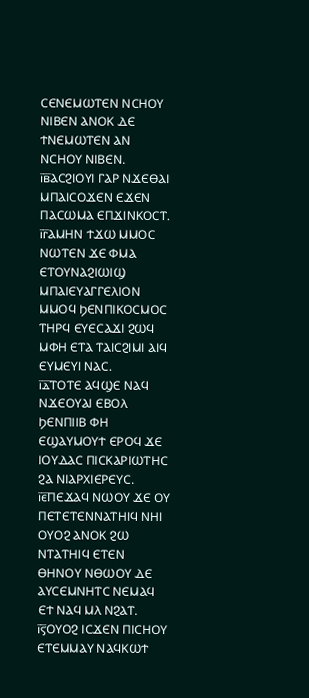ⲤⲈⲚⲈⲘⲰⲦⲈⲚ ⲚⲤⲎⲞⲨ ⲚⲒⲂⲈⲚ ⲀⲚⲞⲔ ⲆⲈ ϮⲚⲈⲘⲰⲦⲈⲚ ⲀⲚ ⲚⲤⲎⲞⲨ ⲚⲒⲂⲈⲚ.
ⲓ̅ⲃ̅ⲀⲤϨⲒⲞⲨⲒ ⲄⲀⲢ ⲚϪⲈⲐⲀⲒ ⲘⲠⲀⲒⲤⲞϪⲈⲚ ⲈϪⲈⲚ ⲠⲀⲤⲰⲘⲀ ⲈⲠϪⲒⲚⲔⲞⲤⲦ.
ⲓ̅ⲅ̅ⲀⲘⲎⲚ ϮϪⲰ ⲘⲘⲞⲤ ⲚⲰⲦⲈⲚ ϪⲈ ⲪⲘⲀ ⲈⲦⲞⲨⲚⲀϨⲒⲰⲒϢ ⲘⲠⲀⲒⲈⲨⲀⲄⲄⲈⲖⲒⲞⲚ ⲘⲘⲞϤ ϦⲈⲚⲠⲒⲔⲞⲤⲘⲞⲤ ⲦⲎⲢϤ ⲈⲨⲈⲤⲀϪⲒ ϨⲰϤ ⲘⲪⲎ ⲈⲦⲀ ⲦⲀⲒⲤϨⲒⲘⲒ ⲀⲒϤ ⲈⲨⲘⲈⲨⲒ ⲚⲀⲤ.
ⲓ̅ⲇ̅ⲦⲞⲦⲈ ⲀϤϢⲈ ⲚⲀϤ ⲚϪⲈⲞⲨⲀⲒ ⲈⲂⲞⲖ ϦⲈⲚⲠⲒⲒⲂ ⲪⲎ ⲈϢⲀⲨⲘⲞⲨϮ ⲈⲢⲞϤ ϪⲈ ⲒⲞⲨⲆⲀⲤ ⲠⲒⲤⲔⲀⲢⲒⲰⲦⲎⲤ ϨⲀ ⲚⲒⲀⲢⲬⲒⲈⲢⲈⲨⲤ.
ⲓ̅ⲉ̅ⲠⲈϪⲀϤ ⲚⲰⲞⲨ ϪⲈ ⲞⲨ ⲠⲈⲦⲈⲦⲈⲚⲚⲀⲦⲎⲒϤ ⲚⲎⲒ ⲞⲨⲞϨ ⲀⲚⲞⲔ ϨⲰ ⲚⲦⲀⲦⲎⲒϤ ⲈⲦⲈⲚ ⲐⲎⲚⲞⲨ ⲚⲐⲰⲞⲨ ⲆⲈ ⲀⲨⲤⲈⲘⲚⲎⲦⲤ ⲚⲈⲘⲀϤ ⲈϮ ⲚⲀϤ ⲘⲖ ⲚϨⲀⲦ.
ⲓ̅ⲋ̅ⲞⲨⲞϨ ⲒⲤϪⲈⲚ ⲠⲒⲤⲎⲞⲨ ⲈⲦⲈⲘⲘⲀⲨ ⲚⲀϤⲔⲰϮ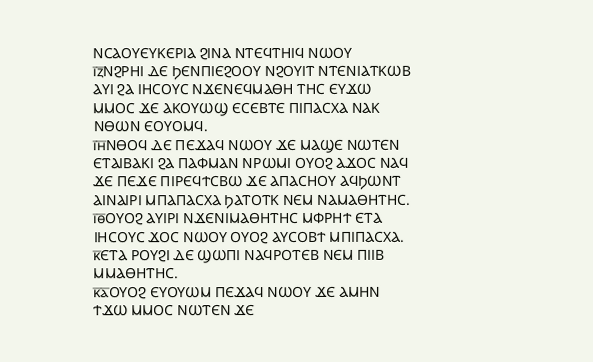ⲚⲤⲀⲞⲨⲈⲨⲔⲈⲢⲒⲀ ϨⲒⲚⲀ ⲚⲦⲈϤⲦⲎⲒϤ ⲚⲰⲞⲨ
ⲓ̅ⲍ̅ⲚϨⲢⲎⲒ ⲆⲈ ϦⲈⲚⲠⲒⲈϨⲞⲞⲨ ⲚϨⲞⲨⲒⲦ ⲚⲦⲈⲚⲒⲀⲦⲔⲰⲂ ⲀⲨⲒ ϨⲀ ⲒⲎⲤⲞⲨⲤ ⲚϪⲈⲚⲈϤⲘⲀⲐⲎ ⲦⲎⲤ ⲈⲨϪⲰ ⲘⲘⲞⲤ ϪⲈ ⲀⲔⲞⲨⲰϢ ⲈⲤⲈⲂⲦⲈ ⲠⲒⲠⲀⲤⲬⲀ ⲚⲀⲔ ⲚⲐⲰⲚ ⲈⲞⲨⲞⲘϤ.
ⲓ̅ⲏ̅ⲚⲐⲞϤ ⲆⲈ ⲠⲈϪⲀϤ ⲚⲰⲞⲨ ϪⲈ ⲘⲀϢⲈ ⲚⲰⲦⲈⲚ ⲈⲦⲀⲒⲂⲀⲔⲒ ϨⲀ ⲠⲀⲪⲘⲀⲚ ⲚⲢⲰⲘⲒ ⲞⲨⲞϨ ⲀϪⲞⲤ ⲚⲀϤ ϪⲈ ⲠⲈϪⲈ ⲠⲒⲢⲈϤϮⲤⲂⲰ ϪⲈ ⲀⲠⲀⲤⲎⲞⲨ ⲀϤϦⲰⲚⲦ ⲀⲒⲚⲀⲒⲢⲒ ⲘⲠⲀⲠⲀⲤⲬⲀ ϦⲀⲦⲞⲦⲔ ⲚⲈⲘ ⲚⲀⲘⲀⲐⲎⲦⲎⲤ.
ⲓ̅ⲑ̅ⲞⲨⲞϨ ⲀⲨⲒⲢⲒ ⲚϪⲈⲚⲒⲘⲀⲐⲎⲦⲎⲤ ⲘⲪⲢⲎϮ ⲈⲦⲀ ⲒⲎⲤⲞⲨⲤ ϪⲞⲤ ⲚⲰⲞⲨ ⲞⲨⲞϨ ⲀⲨⲤⲞⲂϮ ⲘⲠⲒⲠⲀⲤⲬⲀ.
ⲕ̅ⲈⲦⲀ ⲢⲞⲨϨⲒ ⲆⲈ ϢⲰⲠⲒ ⲚⲀϤⲢⲞⲦⲈⲂ ⲚⲈⲘ ⲠⲒⲒⲂ ⲘⲘⲀⲐⲎⲦⲎⲤ.
ⲕ̅ⲁ̅ⲞⲨⲞϨ ⲈⲨⲞⲨⲰⲘ ⲠⲈϪⲀϤ ⲚⲰⲞⲨ ϪⲈ ⲀⲘⲎⲚ ϮϪⲰ ⲘⲘⲞⲤ ⲚⲰⲦⲈⲚ ϪⲈ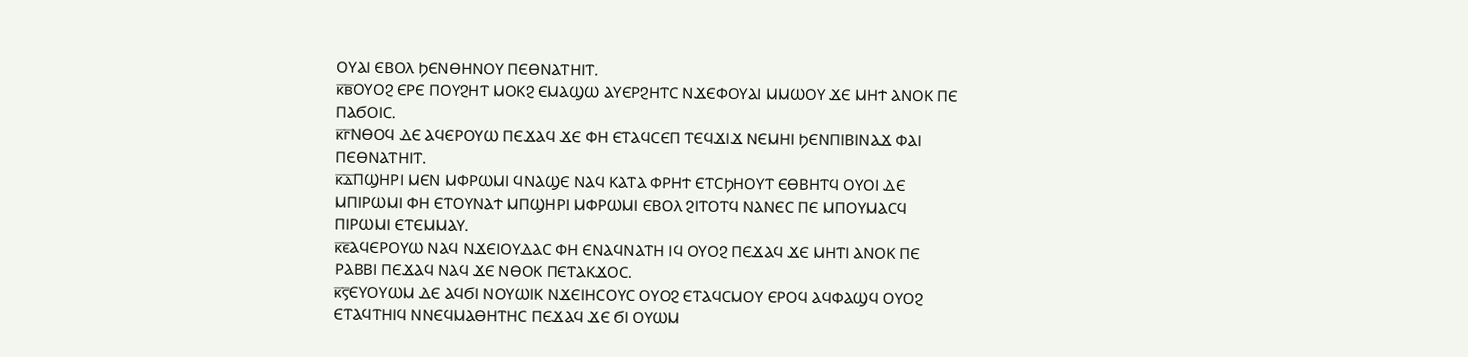ⲞⲨⲀⲒ ⲈⲂⲞⲖ ϦⲈⲚⲐⲎⲚⲞⲨ ⲠⲈⲐⲚⲀⲦⲎⲒⲦ.
ⲕ̅ⲃ̅ⲞⲨⲞϨ ⲈⲢⲈ ⲠⲞⲨϨⲎⲦ ⲘⲞⲔϨ ⲈⲘⲀϢⲰ ⲀⲨⲈⲢϨⲎⲦⲤ ⲚϪⲈⲪⲞⲨⲀⲒ ⲘⲘⲰⲞⲨ ϪⲈ ⲘⲎϮ ⲀⲚⲞⲔ ⲠⲈ ⲠⲀϬⲞⲒⲤ.
ⲕ̅ⲅ̅ⲚⲐⲞϤ ⲆⲈ ⲀϤⲈⲢⲞⲨⲰ ⲠⲈϪⲀϤ ϪⲈ ⲪⲎ ⲈⲦⲀϤⲤⲈⲠ ⲦⲈϤϪⲒϪ ⲚⲈⲘⲎⲒ ϦⲈⲚⲠⲒⲂⲒⲚⲀϪ ⲪⲀⲒ ⲠⲈⲐⲚⲀⲦⲎⲒⲦ.
ⲕ̅ⲇ̅ⲠϢⲎⲢⲒ ⲘⲈⲚ ⲘⲪⲢⲰⲘⲒ ϤⲚⲀϢⲈ ⲚⲀϤ ⲔⲀⲦⲀ ⲪⲢⲎϮ ⲈⲦⲤϦⲎⲞⲨⲦ ⲈⲐⲂⲎⲦϤ ⲞⲨⲞⲒ ⲆⲈ ⲘⲠⲒⲢⲰⲘⲒ ⲪⲎ ⲈⲦⲞⲨⲚⲀϮ ⲘⲠϢⲎⲢⲒ ⲘⲪⲢⲰⲘⲒ ⲈⲂⲞⲖ ϨⲒⲦⲞⲦϤ ⲚⲀⲚⲈⲤ ⲠⲈ ⲘⲠⲞⲨⲘⲀⲤϤ ⲠⲒⲢⲰⲘⲒ ⲈⲦⲈⲘⲘⲀⲨ.
ⲕ̅ⲉ̅ⲀϤⲈⲢⲞⲨⲰ ⲚⲀϤ ⲚϪⲈⲒⲞⲨⲆⲀⲤ ⲪⲎ ⲈⲚⲀϤⲚⲀⲦⲎ ⲒϤ ⲞⲨⲞϨ ⲠⲈϪⲀϤ ϪⲈ ⲘⲎⲦⲒ ⲀⲚⲞⲔ ⲠⲈ ⲢⲀⲂⲂⲒ ⲠⲈϪⲀϤ ⲚⲀϤ ϪⲈ ⲚⲐⲞⲔ ⲠⲈⲦⲀⲔϪⲞⲤ.
ⲕ̅ⲋ̅ⲈⲨⲞⲨⲰⲘ ⲆⲈ ⲀϤϬⲒ ⲚⲞⲨⲰⲒⲔ ⲚϪⲈⲒⲎⲤⲞⲨⲤ ⲞⲨⲞϨ ⲈⲦⲀϤⲤⲘⲞⲨ ⲈⲢⲞϤ ⲀϤⲪⲀϢϤ ⲞⲨⲞϨ ⲈⲦⲀϤⲦⲎⲒϤ ⲚⲚⲈϤⲘⲀⲐⲎⲦⲎⲤ ⲠⲈϪⲀϤ ϪⲈ ϬⲒ ⲞⲨⲰⲘ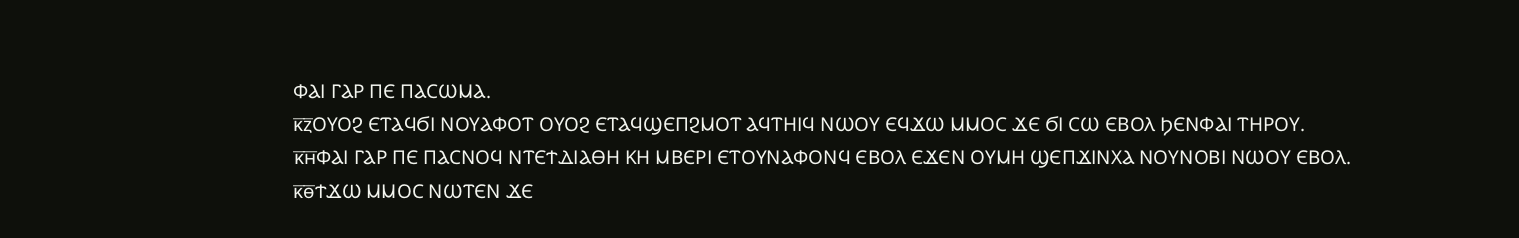ⲪⲀⲒ ⲄⲀⲢ ⲠⲈ ⲠⲀⲤⲰⲘⲀ.
ⲕ̅ⲍ̅ⲞⲨⲞϨ ⲈⲦⲀϤϬⲒ ⲚⲞⲨⲀⲪⲞⲦ ⲞⲨⲞϨ ⲈⲦⲀϤϢⲈⲠϨⲘⲞⲦ ⲀϤⲦⲎⲒϤ ⲚⲰⲞⲨ ⲈϤϪⲰ ⲘⲘⲞⲤ ϪⲈ ϬⲒ ⲤⲰ ⲈⲂⲞⲖ ϦⲈⲚⲪⲀⲒ ⲦⲎⲢⲞⲨ.
ⲕ̅ⲏ̅ⲪⲀⲒ ⲄⲀⲢ ⲠⲈ ⲠⲀⲤⲚⲞϤ ⲚⲦⲈϮⲆⲒⲀⲐⲎ ⲔⲎ ⲘⲂⲈⲢⲒ ⲈⲦⲞⲨⲚⲀⲪⲞⲚϤ ⲈⲂⲞⲖ ⲈϪⲈⲚ ⲞⲨⲘⲎ ϢⲈⲠϪⲒⲚⲬⲀ ⲚⲞⲨⲚⲞⲂⲒ ⲚⲰⲞⲨ ⲈⲂⲞⲖ.
ⲕ̅ⲑ̅ϮϪⲰ ⲘⲘⲞⲤ ⲚⲰⲦⲈⲚ ϪⲈ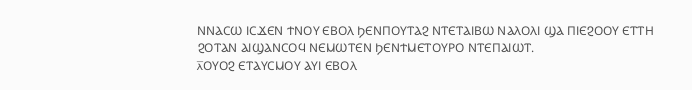ⲚⲚⲀⲤⲰ ⲒⲤϪⲈⲚ ϮⲚⲞⲨ ⲈⲂⲞⲖ ϦⲈⲚⲠⲞⲨⲦⲀϨ ⲚⲦⲈⲦⲀⲒⲂⲰ ⲚⲀⲖⲞⲖⲒ ϢⲀ ⲠⲒⲈϨⲞⲞⲨ ⲈⲦⲦⲎ ϨⲞⲦⲀⲚ ⲀⲒϢⲀⲚⲤⲞϤ ⲚⲈⲘⲰⲦⲈⲚ ϦⲈⲚϮⲘⲈⲦⲞⲨⲢⲞ ⲚⲦⲈⲠⲀⲒⲰⲦ.
ⲗ̅ⲞⲨⲞϨ ⲈⲦⲀⲨⲤⲘⲞⲨ ⲀⲨⲒ ⲈⲂⲞⲖ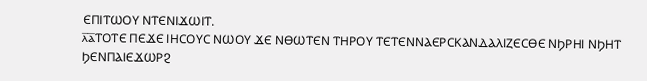ⲈⲠⲒⲦⲰⲞⲨ ⲚⲦⲈⲚⲒϪⲰⲒⲦ.
ⲗ̅ⲁ̅ⲦⲞⲦⲈ ⲠⲈϪⲈ ⲒⲎⲤⲞⲨⲤ ⲚⲰⲞⲨ ϪⲈ ⲚⲐⲰⲦⲈⲚ ⲦⲎⲢⲞⲨ ⲦⲈⲦⲈⲚⲚⲀⲈⲢⲤⲔⲀⲚⲆⲀⲖⲒⲌⲈⲤⲐⲈ ⲚϦⲢⲎⲒ ⲚϦⲎⲦ ϦⲈⲚⲠⲀⲒⲈϪⲰⲢϨ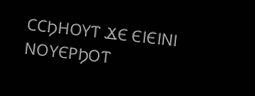ⲤⲤϦⲎⲞⲨⲦ ϪⲈ ⲈⲒⲈⲒⲚⲒ ⲚⲞⲨⲈⲢϦⲞⲦ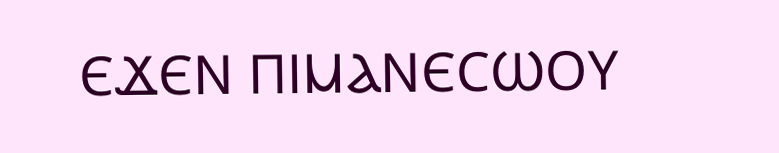ⲈϪⲈⲚ ⲠⲒⲘⲀⲚⲈⲤⲰⲞⲨ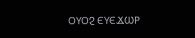ⲞⲨⲞϨ ⲈⲨⲈϪⲰⲢ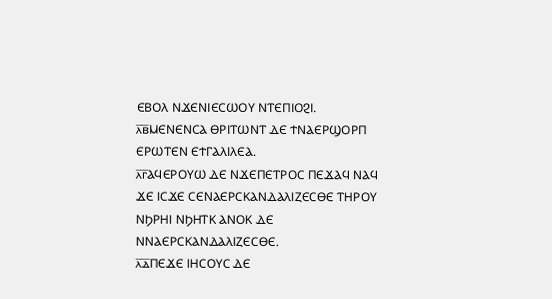ⲈⲂⲞⲖ ⲚϪⲈⲚⲒⲈⲤⲰⲞⲨ ⲚⲦⲈⲠⲒⲞϨⲒ.
ⲗ̅ⲃ̅ⲘⲈⲚⲈⲚⲤⲀ ⲐⲢⲒⲦⲰⲚⲦ ⲆⲈ ϮⲚⲀⲈⲢϢⲞⲢⲠ ⲈⲢⲰⲦⲈⲚ ⲈϮⲄⲀⲖⲒⲖⲈⲀ.
ⲗ̅ⲅ̅ⲀϤⲈⲢⲞⲨⲰ ⲆⲈ ⲚϪⲈⲠⲈⲦⲢⲞⲤ ⲠⲈϪⲀϤ ⲚⲀϤ ϪⲈ ⲒⲤϪⲈ ⲤⲈⲚⲀⲈⲢⲤⲔⲀⲚⲆⲀⲖⲒⲌⲈⲤⲐⲈ ⲦⲎⲢⲞⲨ ⲚϦⲢⲎⲒ ⲚϦⲎⲦⲔ ⲀⲚⲞⲔ ⲆⲈ ⲚⲚⲀⲈⲢⲤⲔⲀⲚⲆⲀⲖⲒⲌⲈⲤⲐⲈ.
ⲗ̅ⲇ̅ⲠⲈϪⲈ ⲒⲎⲤⲞⲨⲤ ⲆⲈ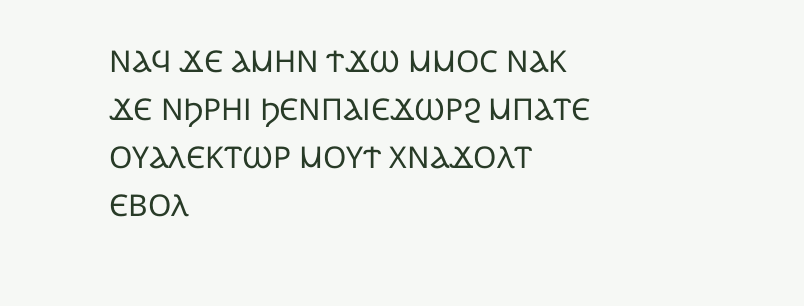ⲚⲀϤ ϪⲈ ⲀⲘⲎⲚ ϮϪⲰ ⲘⲘⲞⲤ ⲚⲀⲔ ϪⲈ ⲚϦⲢⲎⲒ ϦⲈⲚⲠⲀⲒⲈϪⲰⲢϨ ⲘⲠⲀⲦⲈ ⲞⲨⲀⲖⲈⲔⲦⲰⲢ ⲘⲞⲨϮ ⲬⲚⲀϪⲞⲖⲦ ⲈⲂⲞⲖ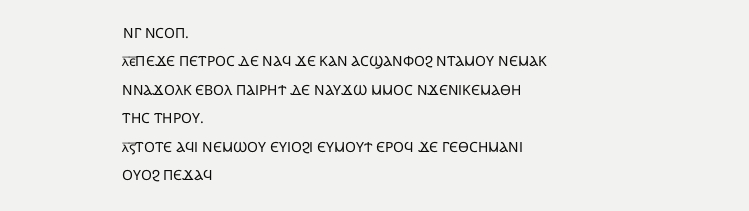ⲚⲄ ⲚⲤⲞⲠ.
ⲗ̅ⲉ̅ⲠⲈϪⲈ ⲠⲈⲦⲢⲞⲤ ⲆⲈ ⲚⲀϤ ϪⲈ ⲔⲀⲚ ⲀⲤϢⲀⲚⲪⲞϨ ⲚⲦⲀⲘⲞⲨ ⲚⲈⲘⲀⲔ ⲚⲚⲀϪⲞⲖⲔ ⲈⲂⲞⲖ ⲠⲀⲒⲢⲎϮ ⲆⲈ ⲚⲀⲨϪⲰ ⲘⲘⲞⲤ ⲚϪⲈⲚⲒⲔⲈⲘⲀⲐⲎ ⲦⲎⲤ ⲦⲎⲢⲞⲨ.
ⲗ̅ⲋ̅ⲦⲞⲦⲈ ⲀϤⲒ ⲚⲈⲘⲰⲞⲨ ⲈⲨⲒⲞϨⲒ ⲈⲨⲘⲞⲨϮ ⲈⲢⲞϤ ϪⲈ ⲄⲈⲐⲤⲎⲘⲀⲚⲒ ⲞⲨⲞϨ ⲠⲈϪⲀϤ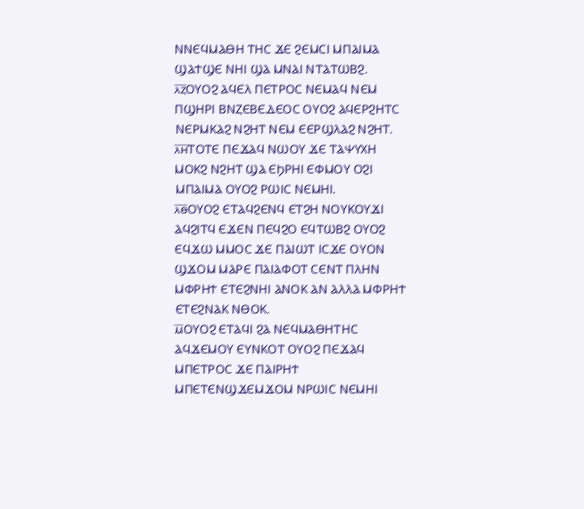ⲚⲚⲈϤⲘⲀⲐⲎ ⲦⲎⲤ ϪⲈ ϨⲈⲘⲤⲒ ⲘⲠⲀⲒⲘⲀ ϢⲀϮϢⲈ ⲚⲎⲒ ϢⲀ ⲘⲚⲀⲒ ⲚⲦⲀⲦⲰⲂϨ.
ⲗ̅ⲍ̅ⲞⲨⲞϨ ⲀϤⲈⲖ ⲠⲈⲦⲢⲞⲤ ⲚⲈⲘⲀϤ ⲚⲈⲘ ⲠϢⲎⲢⲒ ⲂⲚⲌⲈⲂⲈⲆⲈⲞⲤ ⲞⲨⲞϨ ⲀϤⲈⲢϨⲎⲦⲤ ⲚⲈⲢⲘⲔⲀϨ ⲚϨⲎⲦ ⲚⲈⲘ ⲈⲈⲢϢⲖⲀϨ ⲚϨⲎⲦ.
ⲗ̅ⲏ̅ⲦⲞⲦⲈ ⲠⲈϪⲀϤ ⲚⲰⲞⲨ ϪⲈ ⲦⲀⲮⲨⲬⲎ ⲘⲞⲔϨ ⲚϨⲎⲦ ϢⲀ ⲈϦⲢⲎⲒ ⲈⲪⲘⲞⲨ ⲞϨⲒ ⲘⲠⲀⲒⲘⲀ ⲞⲨⲞϨ ⲢⲰⲒⲤ ⲚⲈⲘⲎⲒ.
ⲗ̅ⲑ̅ⲞⲨⲞϨ ⲈⲦⲀϤϨⲈⲚϤ ⲈⲦϨⲎ ⲚⲞⲨⲔⲞⲨϪⲒ ⲀϤϨⲒⲦϤ ⲈϪⲈⲚ ⲠⲈϤϨⲞ ⲈϤⲦⲰⲂϨ ⲞⲨⲞϨ ⲈϤϪⲰ ⲘⲘⲞⲤ ϪⲈ ⲠⲀⲒⲰⲦ ⲒⲤϪⲈ ⲞⲨⲞⲚ ϢϪⲞⲘ ⲘⲀⲢⲈ ⲠⲀⲒⲀⲪⲞⲦ ⲤⲈⲚⲦ ⲠⲖⲎⲚ ⲘⲪⲢⲎϮ ⲈⲦⲈϨⲚⲎⲒ ⲀⲚⲞⲔ ⲀⲚ ⲀⲖⲖⲀ ⲘⲪⲢⲎϮ ⲈⲦⲈϨⲚⲀⲔ ⲚⲐⲞⲔ.
ⲙ̅ⲞⲨⲞϨ ⲈⲦⲀϤⲒ ϨⲀ ⲚⲈϤⲘⲀⲐⲎⲦⲎⲤ ⲀϤϪⲈⲘⲞⲨ ⲈⲨⲚⲔⲞⲦ ⲞⲨⲞϨ ⲠⲈϪⲀϤ ⲘⲠⲈⲦⲢⲞⲤ ϪⲈ ⲠⲀⲒⲢⲎϮ ⲘⲠⲈⲦⲈⲚϢϪⲈⲘϪⲞⲘ ⲚⲢⲰⲒⲤ ⲚⲈⲘⲎⲒ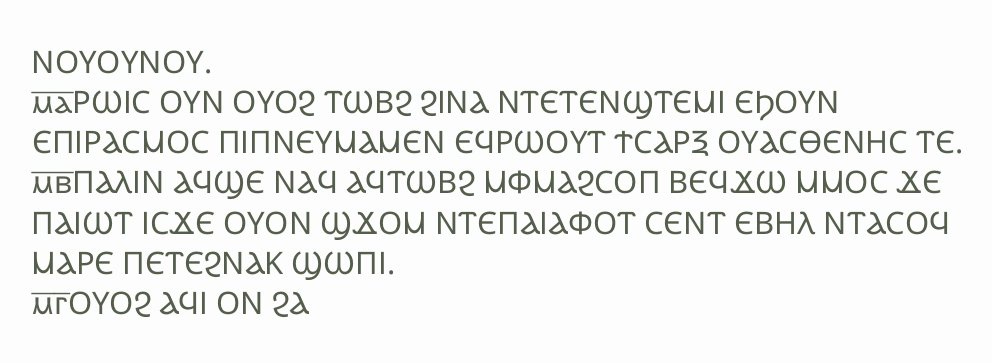ⲚⲞⲨⲞⲨⲚⲞⲨ.
ⲙ̅ⲁ̅ⲢⲰⲒⲤ ⲞⲨⲚ ⲞⲨⲞϨ ⲦⲰⲂϨ ϨⲒⲚⲀ ⲚⲦⲈⲦⲈⲚϢⲦⲈⲘⲒ ⲈϦⲞⲨⲚ ⲈⲠⲒⲢⲀⲤⲘⲞⲤ ⲠⲒⲠⲚⲈⲨⲘⲀⲘⲈⲚ ⲈϤⲢⲰⲞⲨⲦ ϮⲤⲀⲢⲜ ⲞⲨⲀⲤⲐⲈⲚⲎⲤ ⲦⲈ.
ⲙ̅ⲃ̅ⲠⲀⲖⲒⲚ ⲀϤϢⲈ ⲚⲀϤ ⲀϤⲦⲰⲂϨ ⲘⲪⲘⲀϨⲤⲞⲠ ⲂⲈϤϪⲰ ⲘⲘⲞⲤ ϪⲈ ⲠⲀⲒⲰⲦ ⲒⲤϪⲈ ⲞⲨⲞⲚ ϢϪⲞⲘ ⲚⲦⲈⲠⲀⲒⲀⲪⲞⲦ ⲤⲈⲚⲦ ⲈⲂⲎⲖ ⲚⲦⲀⲤⲞϤ ⲘⲀⲢⲈ ⲠⲈⲦⲈϨⲚⲀⲔ ϢⲰⲠⲒ.
ⲙ̅ⲅ̅ⲞⲨⲞϨ ⲀϤⲒ ⲞⲚ ϨⲀ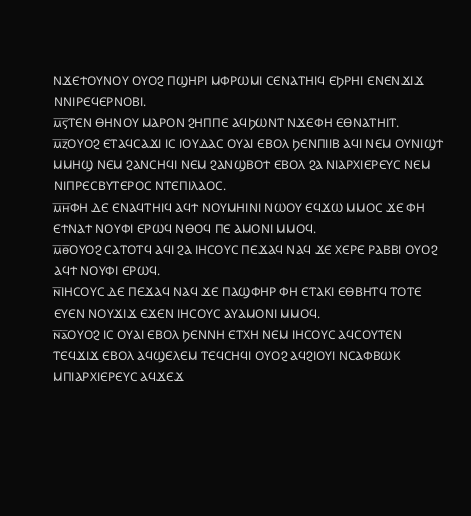ⲚϪⲈϮⲞⲨⲚⲞⲨ ⲞⲨⲞϨ ⲠϢⲎⲢⲒ ⲘⲪⲢⲰⲘⲒ ⲤⲈⲚⲀⲦⲎⲒϤ ⲈϦⲢⲎⲒ ⲈⲚⲈⲚϪⲒϪ ⲚⲚⲒⲢⲈϤⲈⲢⲚⲞⲂⲒ.
ⲙ̅ⲋ̅ⲦⲈⲚ ⲐⲎⲚⲞⲨ ⲘⲀⲢⲞⲚ ϨⲎⲠⲠⲈ ⲀϤϦⲰⲚⲦ ⲚϪⲈⲪⲎ ⲈⲐⲚⲀⲦⲎⲒⲦ.
ⲙ̅ⲍ̅ⲞⲨⲞϨ ⲈⲦⲀϤⲤⲀϪⲒ ⲒⲤ ⲒⲞⲨⲆⲀⲤ ⲞⲨⲀⲒ ⲈⲂⲞⲖ ϦⲈⲚⲠⲒⲒⲂ ⲀϤⲒ ⲚⲈⲘ ⲞⲨⲚⲒϢϮ ⲘⲘⲎϢ ⲚⲈⲘ ϨⲀⲚⲤⲎϤⲒ ⲚⲈⲘ ϨⲀⲚϢⲂⲞϮ ⲈⲂⲞⲖ ϨⲀ ⲚⲒⲀⲢⲬⲒⲈⲢⲈⲨⲤ ⲚⲈⲘ ⲚⲒⲠⲢⲈⲤⲂⲨⲦⲈⲢⲞⲤ ⲚⲦⲈⲠⲒⲖⲀⲞⲤ.
ⲙ̅ⲏ̅ⲪⲎ ⲆⲈ ⲈⲚⲀϤⲦⲎⲒϤ ⲀϤϮ ⲚⲞⲨⲘⲎⲒⲚⲒ ⲚⲰⲞⲨ ⲈϤϪⲰ ⲘⲘⲞⲤ ϪⲈ ⲪⲎ ⲈϮⲚⲀϮ ⲚⲞⲨⲪⲒ ⲈⲢⲰϤ ⲚⲐⲞϤ ⲠⲈ ⲀⲘⲞⲚⲒ ⲘⲘⲞϤ.
ⲙ̅ⲑ̅ⲞⲨⲞϨ ⲤⲀⲦⲞⲦϤ ⲀϤⲒ ϨⲀ ⲒⲎⲤⲞⲨⲤ ⲠⲈϪⲀϤ ⲚⲀϤ ϪⲈ ⲬⲈⲢⲈ ⲢⲀⲂⲂⲒ ⲞⲨⲞϨ ⲀϤϮ ⲚⲞⲨⲪⲒ ⲈⲢⲰϤ.
ⲛ̅ⲒⲎⲤⲞⲨⲤ ⲆⲈ ⲠⲈϪⲀϤ ⲚⲀϤ ϪⲈ ⲠⲀϢⲪⲎⲢ ⲪⲎ ⲈⲦⲀⲔⲒ ⲈⲐⲂⲎⲦϤ ⲦⲞⲦⲈ ⲈⲨⲈⲚ ⲚⲞⲨϪⲒϪ ⲈϪⲈⲚ ⲒⲎⲤⲞⲨⲤ ⲀⲨⲀⲘⲞⲚⲒ ⲘⲘⲞϤ.
ⲛ̅ⲁ̅ⲞⲨⲞϨ ⲒⲤ ⲞⲨⲀⲒ ⲈⲂⲞⲖ ϦⲈⲚⲚⲎ ⲈⲦⲬⲎ ⲚⲈⲘ ⲒⲎⲤⲞⲨⲤ ⲀϤⲤⲞⲨⲦⲈⲚ ⲦⲈϤϪⲒϪ ⲈⲂⲞⲖ ⲀϤϢⲈⲖⲈⲘ ⲦⲈϤⲤⲎϤⲒ ⲞⲨⲞϨ ⲀϤϨⲒⲞⲨⲒ ⲚⲤⲀⲪⲂⲰⲔ ⲘⲠⲒⲀⲢⲬⲒⲈⲢⲈⲨⲤ ⲀϤϪⲈϪ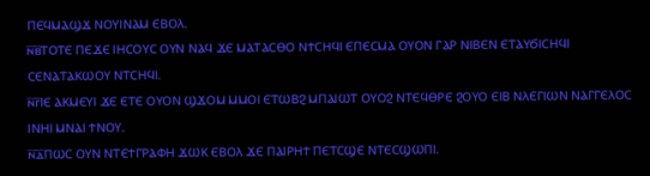ⲠⲈϤⲘⲀϢϪ ⲚⲞⲨⲒⲚⲀⲘ ⲈⲂⲞⲖ.
ⲛ̅ⲃ̅ⲦⲞⲦⲈ ⲠⲈϪⲈ ⲒⲎⲤⲞⲨⲤ ⲞⲨⲚ ⲚⲀϤ ϪⲈ ⲘⲀⲦⲀⲤⲐⲞ ⲚϮⲤⲎϤⲒ ⲈⲠⲈⲤⲘⲀ ⲞⲨⲞⲚ ⲄⲀⲢ ⲚⲒⲂⲈⲚ ⲈⲦⲀⲨϬⲒⲤⲎϤⲒ ⲤⲈⲚⲀⲦⲀⲔⲰⲞⲨ ⲚⲦⲤⲎϤⲒ.
ⲛ̅ⲅ̅ⲒⲈ ⲀⲔⲘⲈⲨⲒ ϪⲈ ⲈⲦⲈ ⲞⲨⲞⲚ ϢϪⲞⲘ ⲘⲘⲞⲒ ⲈⲦⲰⲂϨ ⲘⲠⲀⲒⲰⲦ ⲞⲨⲞϨ ⲚⲦⲈϤⲐⲢⲈ ϨⲞⲨⲞ ⲈⲒⲂ ⲚⲖⲈⲄⲒⲰⲚ ⲚⲀⲄⲄⲈⲖⲞⲤ ⲒⲚⲎⲒ ⲘⲚⲀⲒ ϮⲚⲞⲨ.
ⲛ̅ⲇ̅ⲠⲰⲤ ⲞⲨⲚ ⲚⲦⲈϮⲄⲢⲀⲪⲎ ϪⲰⲔ ⲈⲂⲞⲖ ϪⲈ ⲠⲀⲒⲢⲎϮ ⲠⲈⲦⲤϢⲈ ⲚⲦⲈⲤϢⲰⲠⲒ.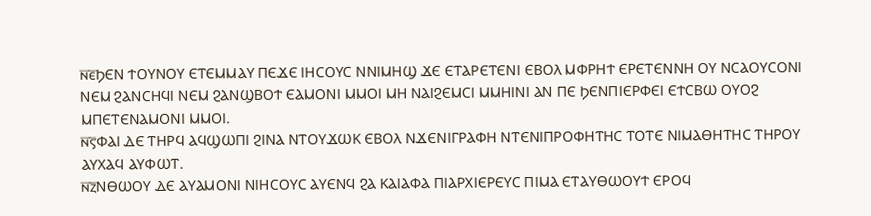ⲛ̅ⲉ̅ϦⲈⲚ ϮⲞⲨⲚⲞⲨ ⲈⲦⲈⲘⲘⲀⲨ ⲠⲈϪⲈ ⲒⲎⲤⲞⲨⲤ ⲚⲚⲒⲘⲎϢ ϪⲈ ⲈⲦⲀⲢⲈⲦⲈⲚⲒ ⲈⲂⲞⲖ ⲘⲪⲢⲎϮ ⲈⲢⲈⲦⲈⲚⲚⲎ ⲞⲨ ⲚⲤⲀⲞⲨⲤⲞⲚⲒ ⲚⲈⲘ ϨⲀⲚⲤⲎϤⲒ ⲚⲈⲘ ϨⲀⲚϢⲂⲞϮ ⲈⲀⲘⲞⲚⲒ ⲘⲘⲞⲒ ⲘⲎ ⲚⲀⲒϨⲈⲘⲤⲒ ⲘⲘⲎⲒⲚⲒ ⲀⲚ ⲠⲈ ϦⲈⲚⲠⲒⲈⲢⲪⲈⲒ ⲈϮⲤⲂⲰ ⲞⲨⲞϨ ⲘⲠⲈⲦⲈⲚⲀⲘⲞⲚⲒ ⲘⲘⲞⲒ.
ⲛ̅ⲋ̅ⲪⲀⲒ ⲆⲈ ⲦⲎⲢϤ ⲀϤϢⲰⲠⲒ ϨⲒⲚⲀ ⲚⲦⲞⲨϪⲰⲔ ⲈⲂⲞⲖ ⲚϪⲈⲚⲒⲄⲢⲀⲪⲎ ⲚⲦⲈⲚⲒⲠⲢⲞⲪⲎⲦⲎⲤ ⲦⲞⲦⲈ ⲚⲒⲘⲀⲐⲎⲦⲎⲤ ⲦⲎⲢⲞⲨ ⲀⲨⲬⲀϤ ⲀⲨⲪⲰⲦ.
ⲛ̅ⲍ̅ⲚⲐⲰⲞⲨ ⲆⲈ ⲀⲨⲀⲘⲞⲚⲒ ⲚⲒⲎⲤⲞⲨⲤ ⲀⲨⲈⲚϤ ϨⲀ ⲔⲀⲒⲀⲪⲀ ⲠⲒⲀⲢⲬⲒⲈⲢⲈⲨⲤ ⲠⲒⲘⲀ ⲈⲦⲀⲨⲐⲰⲞⲨϮ ⲈⲢⲞϤ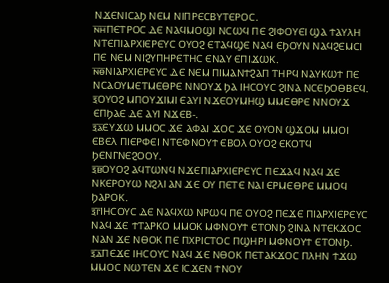ⲚϪⲈⲚⲒⲤⲀϦ ⲚⲈⲘ ⲚⲒⲠⲢⲈⲤⲂⲨⲦⲈⲢⲞⲤ.
ⲛ̅ⲏ̅ⲠⲈⲦⲢⲞⲤ ⲆⲈ ⲚⲀϤⲘⲞϢⲒ ⲚⲤⲰϤ ⲠⲈ ϨⲒⲪⲞⲨⲈⲒ ϢⲀ ϮⲀⲨⲖⲎ ⲚⲦⲈⲠⲒⲀⲢⲬⲒⲈⲢⲈⲨⲤ ⲞⲨⲞϨ ⲈⲦⲀϤϢⲈ ⲚⲀϤ ⲈϦⲞⲨⲚ ⲚⲀϤϨⲈⲘⲤⲒ ⲠⲈ ⲚⲈⲘ ⲚⲒϨⲨⲠⲎⲢⲈⲦⲎⲤ ⲈⲚⲀⲨ ⲈⲠⲒϪⲰⲔ.
ⲛ̅ⲑ̅ⲚⲒⲀⲢⲬⲒⲈⲢⲈⲨⲤ ⲆⲈ ⲚⲈⲘ ⲠⲒⲘⲀⲚϮϨⲀⲠ ⲦⲎⲢϤ ⲚⲀⲨⲔⲰϮ ⲠⲈ ⲚⲤⲀⲞⲨⲘⲈⲦⲘⲈⲐⲢⲈ ⲚⲚⲞⲨϪ ϦⲀ ⲒⲎⲤⲞⲨⲤ ϨⲒⲚⲀ ⲚⲤⲈϦⲞⲐⲂⲈϤ.
ⲝ̅ⲞⲨⲞϨ ⲘⲠⲞⲨϪⲒⲘⲒ ⲈⲀⲨⲒ ⲚϪⲈⲞⲨⲘⲎϢ ⲘⲘⲈⲐⲢⲈ ⲚⲚⲞⲨϪ ⲈⲠϦⲀⲈ ⲆⲈ ⲀⲨⲒ ⲚϪⲈⲂ-.
ⲝ̅ⲁ̅ⲈⲨϪⲰ ⲘⲘⲞⲤ ϪⲈ ⲀⲪⲀⲒ ϪⲞⲤ ϪⲈ ⲞⲨⲞⲚ ϢϪⲞⲘ ⲘⲘⲞⲒ ⲈⲂⲈⲖ ⲠⲒⲈⲢⲪⲈⲒ ⲚⲦⲈⲪⲚⲞⲨϮ ⲈⲂⲞⲖ ⲞⲨⲞϨ ⲈⲔⲞⲦϤ ϦⲈⲚⲄⲚⲈϨⲞⲞⲨ.
ⲝ̅ⲃ̅ⲞⲨⲞϨ ⲀϤⲦⲰⲚϤ ⲚϪⲈⲠⲒⲀⲢⲬⲒⲈⲢⲈⲨⲤ ⲠⲈϪⲀϤ ⲚⲀϤ ϪⲈ ⲚⲔⲈⲢⲞⲨⲰ ⲚϨⲖⲒ ⲀⲚ ϪⲈ ⲞⲨ ⲠⲈⲦⲈ ⲚⲀⲒ ⲈⲢⲘⲈⲐⲢⲈ ⲘⲘⲞϤ ϦⲀⲢⲞⲔ.
ⲝ̅ⲅ̅ⲒⲎⲤⲞⲨⲤ ⲆⲈ ⲚⲀϤⲬⲰ ⲚⲢⲰϤ ⲠⲈ ⲞⲨⲞϨ ⲠⲈϪⲈ ⲠⲒⲀⲢⲬⲒⲈⲢⲈⲨⲤ ⲚⲀϤ ϪⲈ ϮⲦⲀⲢⲔⲞ ⲘⲘⲞⲔ ⲘⲪⲚⲞⲨϮ ⲈⲦⲞⲚϦ ϨⲒⲚⲀ ⲚⲦⲈⲔϪⲞⲤ ⲚⲀⲚ ϪⲈ ⲚⲐⲞⲔ ⲠⲈ ⲠⲬⲢⲒⲤⲦⲞⲤ ⲠϢⲎⲢⲒ ⲘⲪⲚⲞⲨϮ ⲈⲦⲞⲚϦ.
ⲝ̅ⲇ̅ⲠⲈϪⲈ ⲒⲎⲤⲞⲨⲤ ⲚⲀϤ ϪⲈ ⲚⲐⲞⲔ ⲠⲈⲦⲀⲔϪⲞⲤ ⲠⲖⲎⲚ ϮϪⲰ ⲘⲘⲞⲤ ⲚⲰⲦⲈⲚ ϪⲈ ⲒⲤϪⲈⲚ ϮⲚⲞⲨ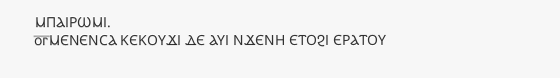ⲘⲠⲀⲒⲢⲰⲘⲒ.
ⲟ̅ⲅ̅ⲘⲈⲚⲈⲚⲤⲀ ⲔⲈⲔⲞⲨϪⲒ ⲆⲈ ⲀⲨⲒ ⲚϪⲈⲚⲎ ⲈⲦⲞϨⲒ ⲈⲢⲀⲦⲞⲨ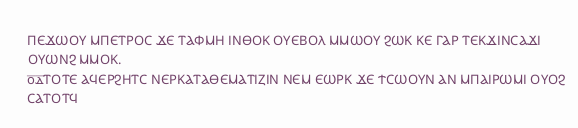ⲠⲈϪⲰⲞⲨ ⲘⲠⲈⲦⲢⲞⲤ ϪⲈ ⲦⲀⲪⲘⲎ ⲒⲚⲐⲞⲔ ⲞⲨⲈⲂⲞⲖ ⲘⲘⲰⲞⲨ ϨⲰⲔ ⲔⲈ ⲄⲀⲢ ⲦⲈⲔϪⲒⲚⲤⲀϪⲒ ⲞⲨⲰⲚϨ ⲘⲘⲞⲔ.
ⲟ̅ⲇ̅ⲦⲞⲦⲈ ⲀϤⲈⲢϨⲎⲦⲤ ⲚⲈⲢⲔⲀⲦⲀⲐⲈⲘⲀⲦⲒⲌⲒⲚ ⲚⲈⲘ ⲈⲰⲢⲔ ϪⲈ ϮⲤⲰⲞⲨⲚ ⲀⲚ ⲘⲠⲀⲒⲢⲰⲘⲒ ⲞⲨⲞϨ ⲤⲀⲦⲞⲦϤ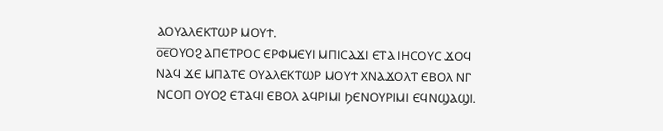ⲀⲞⲨⲀⲖⲈⲔⲦⲰⲢ ⲘⲞⲨϮ.
ⲟ̅ⲉ̅ⲞⲨⲞϨ ⲀⲠⲈⲦⲢⲞⲤ ⲈⲢⲪⲘⲈⲨⲒ ⲘⲠⲒⲤⲀϪⲒ ⲈⲦⲀ ⲒⲎⲤⲞⲨⲤ ϪⲞϤ ⲚⲀϤ ϪⲈ ⲘⲠⲀⲦⲈ ⲞⲨⲀⲖⲈⲔⲦⲰⲢ ⲘⲞⲨϮ ⲬⲚⲀϪⲞⲖⲦ ⲈⲂⲞⲖ ⲚⲄ ⲚⲤⲞⲠ ⲞⲨⲞϨ ⲈⲦⲀϤⲒ ⲈⲂⲞⲖ ⲀϤⲢⲒⲘⲒ ϦⲈⲚⲞⲨⲢⲒⲘⲒ ⲈϤⲚϢⲀϢⲒ.